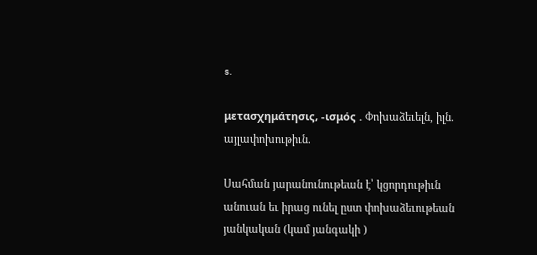s.

μετασχημάτησις, -ισμός . Փոխաձեւելն, իլն. այլափոխութիւն.

Սահման յարանունութեան է՝ կցորդութիւն անուան եւ իրաց ունել ըստ փոխաձեւութեան յանկական (կամ յանգակի )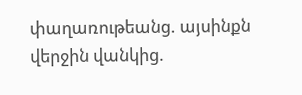փաղառութեանց. այսինքն վերջին վանկից.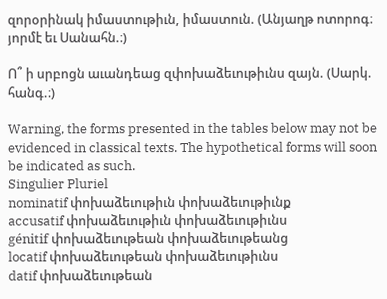զորօրինակ իմաստութիւն, իմաստուն. (Անյաղթ ոտորոգ։ յորմէ եւ Սանահն.։)

Ո՞ ի սրբոցն աւանդեաց զփոխաձեւութիւնս զայն. (Սարկ. հանգ.։)

Warning, the forms presented in the tables below may not be evidenced in classical texts. The hypothetical forms will soon be indicated as such.
Singulier Pluriel
nominatif փոխաձեւութիւն փոխաձեւութիւնք
accusatif փոխաձեւութիւն փոխաձեւութիւնս
génitif փոխաձեւութեան փոխաձեւութեանց
locatif փոխաձեւութեան փոխաձեւութիւնս
datif փոխաձեւութեան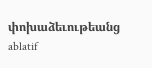փոխաձեւութեանց
ablatif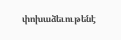փոխաձեւութենէ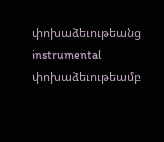փոխաձեւութեանց
instrumental փոխաձեւութեամբ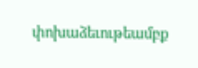փոխաձեւութեամբք